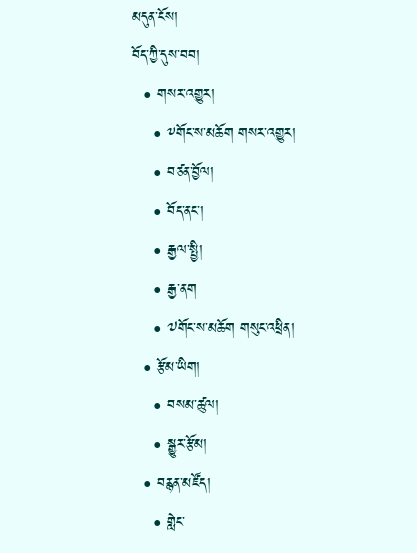མདུན་ངོས།
བོད་ཀྱི་དུས་བབ།
  • གསར་འགྱུར།
    • ༸གོང་ས་མཆོག གསར་འགྱུར།
    • བཙན་བྱོལ།
    • བོད་ནང་།
    • རྒྱལ་སྤྱི།
    • རྒྱ་ནག
    • ༧གོང་ས་མཆོག གསུང་འཕྲིན།
  • རྩོམ་ཡིག།
    • བསམ་ཚུལ།
    • སྒྱུར་རྩོམ།
  • བརྙན་མཛོད།
    • གླེང་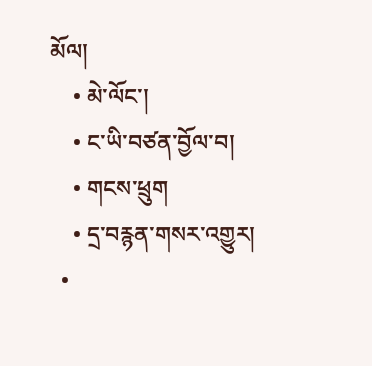མོལ།
    • མེ་ལོང་།
    • ང་ཡི་བཙན་བྱོལ་བ།
    • གངས་ཕྲུག
    • དྲ་བརྙན་གསར་འགྱུར།
  •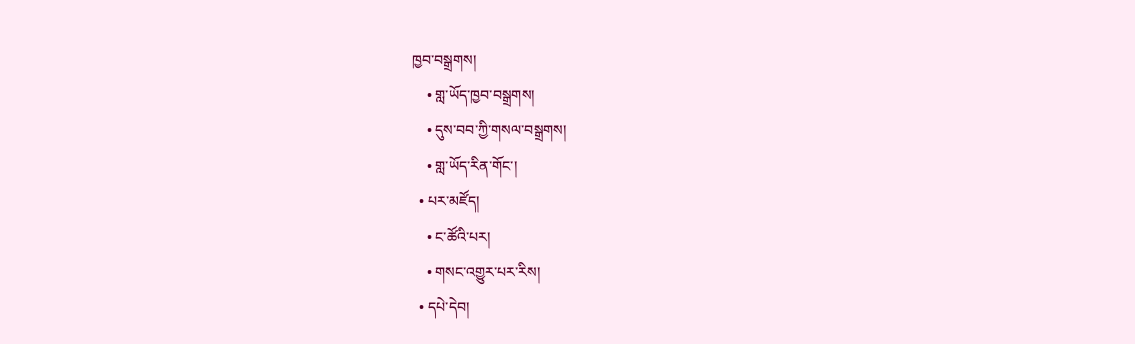ཁྱབ་བསྒྲགས།
    • གླ་ཡོད་ཁྱབ་བསྒྲགས།
    • དུས་བབ་ཀྱི་གསལ་བསྒྲགས།
    • གླ་ཡོད་རིན་གོང་།
  • པར་མཛོད།
    • ང་ཚོའི་པར།
    • གསང་འགྱུར་པར་རིས།
  • དཔེ་དེབ།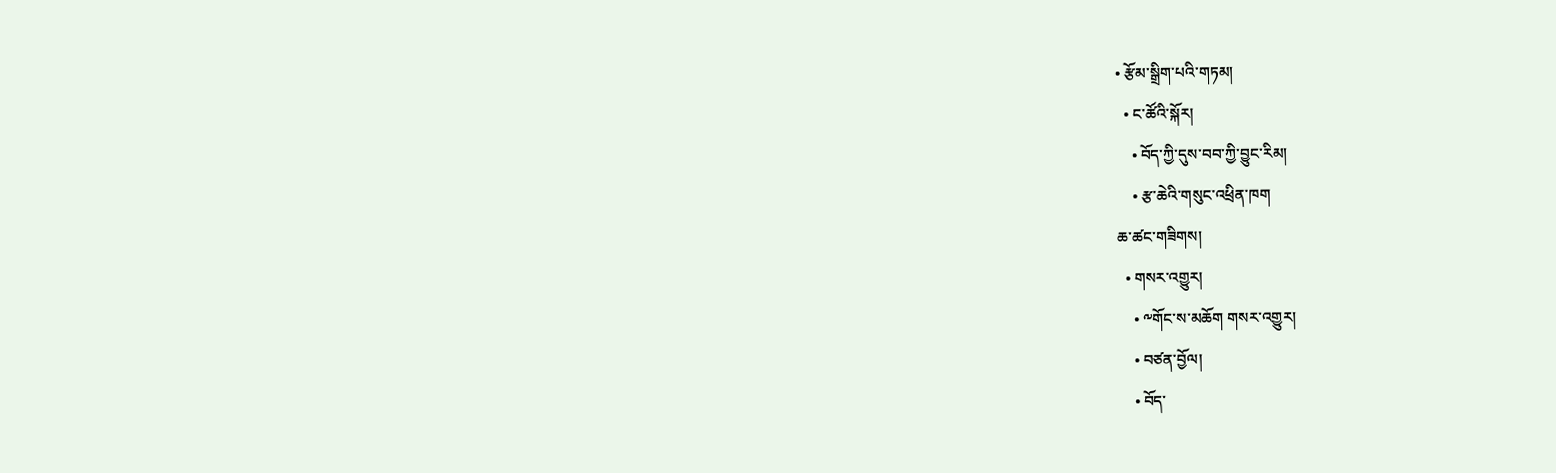• རྩོམ་སྒྲིག་པའི་གཏམ།
  • ང་ཚོའི་སྐོར།
    • བོད་ཀྱི་དུས་བབ་ཀྱི་བྱུང་རིམ།
    • རྩ་ཆེའི་གསུང་འཕྲིན་ཁག
ཆ་ཚང་གཟིགས།
  • གསར་འགྱུར།
    • ༸གོང་ས་མཆོག གསར་འགྱུར།
    • བཙན་བྱོལ།
    • བོད་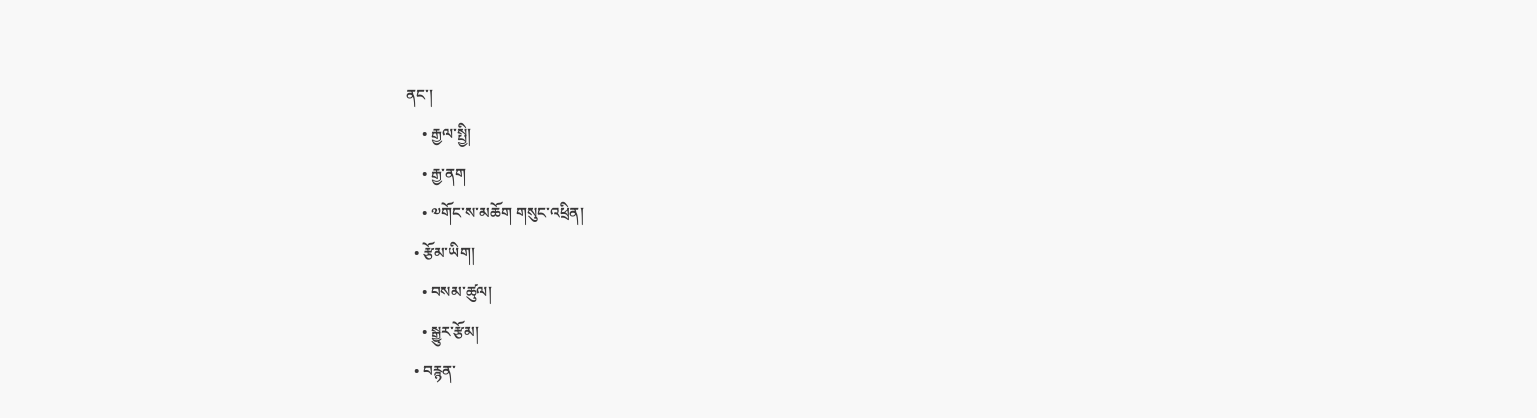ནང་།
    • རྒྱལ་སྤྱི།
    • རྒྱ་ནག
    • ༧གོང་ས་མཆོག གསུང་འཕྲིན།
  • རྩོམ་ཡིག།
    • བསམ་ཚུལ།
    • སྒྱུར་རྩོམ།
  • བརྙན་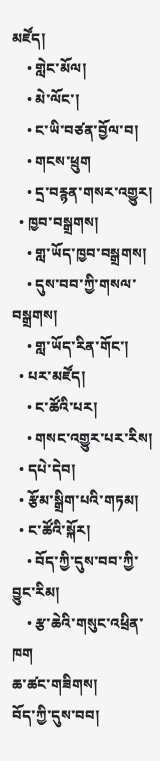མཛོད།
    • གླེང་མོལ།
    • མེ་ལོང་།
    • ང་ཡི་བཙན་བྱོལ་བ།
    • གངས་ཕྲུག
    • དྲ་བརྙན་གསར་འགྱུར།
  • ཁྱབ་བསྒྲགས།
    • གླ་ཡོད་ཁྱབ་བསྒྲགས།
    • དུས་བབ་ཀྱི་གསལ་བསྒྲགས།
    • གླ་ཡོད་རིན་གོང་།
  • པར་མཛོད།
    • ང་ཚོའི་པར།
    • གསང་འགྱུར་པར་རིས།
  • དཔེ་དེབ།
  • རྩོམ་སྒྲིག་པའི་གཏམ།
  • ང་ཚོའི་སྐོར།
    • བོད་ཀྱི་དུས་བབ་ཀྱི་བྱུང་རིམ།
    • རྩ་ཆེའི་གསུང་འཕྲིན་ཁག
ཆ་ཚང་གཟིགས།
བོད་ཀྱི་དུས་བབ།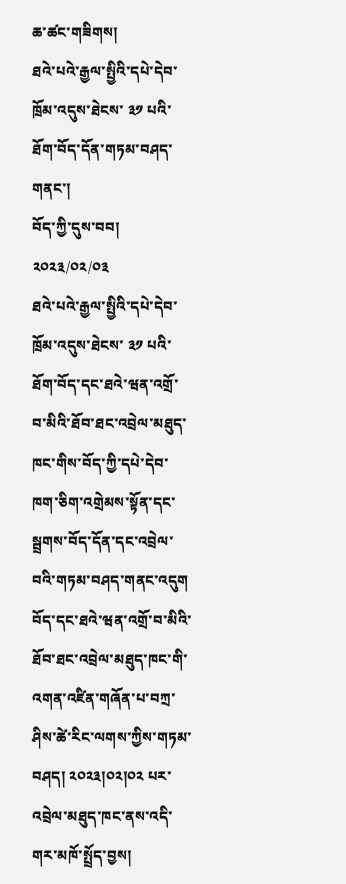ཆ་ཚང་གཟིགས།
ཐའེ་པའེ་རྒྱལ་སྤྱིའི་དཔེ་དེབ་ཁྲོམ་འདུས་ཐེངས་ ༣༡ པའི་ཐོག་བོད་དོན་གཏམ་བཤད་གནང་།
བོད་ཀྱི་དུས་བབ།
༢༠༢༣/༠༢/༠༣
ཐའེ་པའེ་རྒྱལ་སྤྱིའི་དཔེ་དེབ་ཁྲོམ་འདུས་ཐེངས་ ༣༡ པའི་ཐོག་བོད་དང་ཐའེ་ཝན་འགྲོ་བ་མིའི་ཐོབ་ཐང་འབྲེལ་མཐུད་ཁང་གིས་བོད་ཀྱི་དཔེ་དེབ་ཁག་ཅིག་འགྲེམས་སྟོན་དང་སྦྲགས་བོད་དོན་དང་འབྲེལ་བའི་གཏམ་བཤད་གནང་འདུག
བོད་དང་ཐའེ་ཝན་འགྲོ་བ་མིའི་ཐོབ་ཐང་འབྲེལ་མཐུད་ཁང་གི་འགན་འཛིན་གཞོན་པ་བཀྲ་ཤིས་ཚེ་རིང་ལགས་ཀྱིས་གཏམ་བཤད། ༢༠༢༣།༠༢།༠༢ པར་འབྲེལ་མཐུད་ཁང་ནས་འདི་གར་མཁོ་སྤྲོད་བྱས།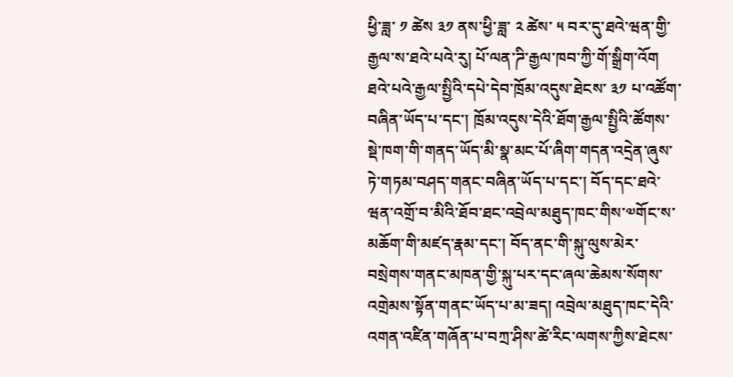ཕྱི་ཟླ་ ༡ ཚེས ༣༡ ནས་ཕྱི་ཟླ་ ༢ ཚེས་ ༥ བར་དུ་ཐའེ་ཝན་གྱི་རྒྱལ་ས་ཐའེ་པའེ་རུ། པོ་ལན་ཌི་རྒྱལ་ཁབ་ཀྱི་གོ་སྒྲིག་འོག ཐའེ་པའེ་རྒྱལ་སྤྱིའི་དཔེ་དེབ་ཁྲོམ་འདུས་ཐེངས་ ༣༡ པ་འཚོག་བཞིན་ཡོད་པ་དང་། ཁྲོམ་འདུས་དེའི་ཐོག་རྒྱལ་སྤྱིའི་ཚོགས་སྡེ་ཁག་གི་གནད་ཡོད་མི་སྣ་མང་པོ་ཞིག་གདན་འདྲེན་ཞུས་ཏེ་གཏམ་བཤད་གནང་བཞིན་ཡོད་པ་དང་། བོད་དང་ཐའེ་ཝན་འགྲོ་བ་མིའི་ཐོབ་ཐང་འབྲེལ་མཐུད་ཁང་གིས་༧གོང་ས་མཆོག་གི་མཛད་རྣམ་དང་། བོད་ནང་གི་སྐུ་ལུས་མེར་བསྲེགས་གནང་མཁན་གྱི་སྐུ་པར་དང་ཞལ་ཆེམས་སོགས་འགྲེམས་སྟོན་གནང་ཡོད་པ་མ་ཟད། འབྲེལ་མཐུད་ཁང་དེའི་འགན་འཛིན་གཞོན་པ་བཀྲ་ཤིས་ཚེ་རིང་ལགས་ཀྱིས་ཐེངས་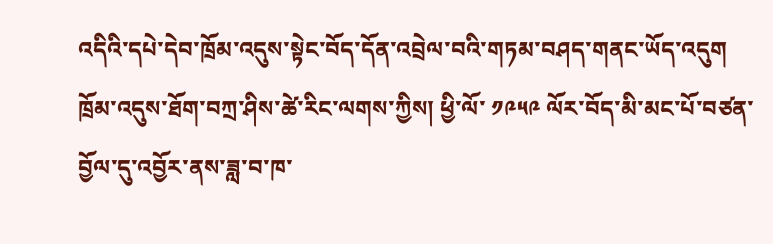འདིའི་དཔེ་དེབ་ཁྲོམ་འདུས་སྟེང་བོད་དོན་འབྲེལ་བའི་གཏམ་བཤད་གནང་ཡོད་འདུག
ཁྲོམ་འདུས་ཐོག་བཀྲ་ཤིས་ཚེ་རིང་ལགས་ཀྱིས། ཕྱི་ལོ་ ༡༩༥༩ ལོར་བོད་མི་མང་པོ་བཙན་བྱོལ་དུ་འབྱོར་ནས་ཟླ་བ་ཁ་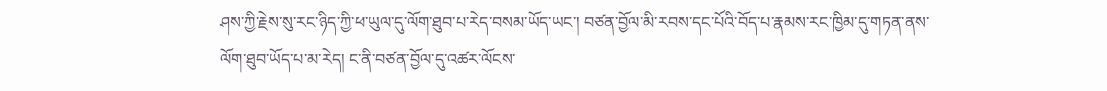ཤས་ཀྱི་རྗེས་སུ་རང་ཉིད་ཀྱི་ཕ་ཡུལ་དུ་ལོག་ཐུབ་པ་རེད་བསམ་ཡོད་ཡང་། བཙན་བྱོལ་མི་རབས་དང་པོའི་བོད་པ་རྣམས་རང་ཁྱིམ་དུ་གཏན་ནས་ལོག་ཐུབ་ཡོད་པ་མ་རེད། ང་ནི་བཙན་བྱོལ་དུ་འཚར་ལོངས་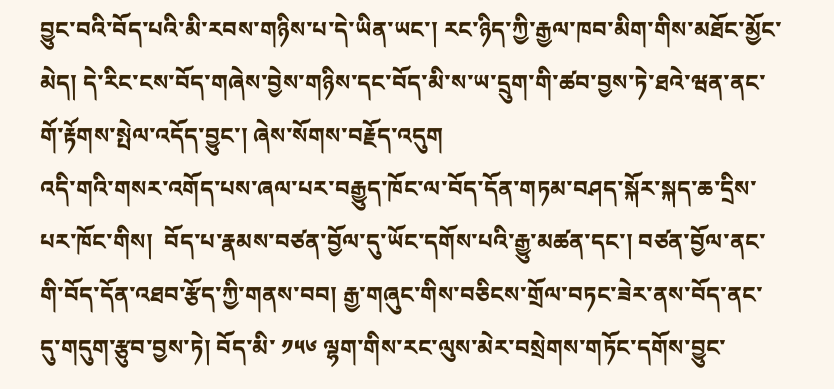བྱུང་བའི་བོད་པའི་མི་རབས་གཉིས་པ་དེ་ཡིན་ཡང་། རང་ཉིད་ཀྱི་རྒྱལ་ཁབ་མིག་གིས་མཐོང་མྱོང་མེད། དེ་རིང་ངས་བོད་གཞེས་བྱེས་གཉིས་དང་བོད་མི་ས་ཡ་དྲུག་གི་ཚབ་བྱས་ཏེ་ཐའེ་ཝན་ནང་གོ་རྟོགས་སྤེལ་འདོད་བྱུང་། ཞེས་སོགས་བརྗོད་འདུག
འདི་གའི་གསར་འགོད་པས་ཞལ་པར་བརྒྱུད་ཁོང་ལ་བོད་དོན་གཏམ་བཤད་སྐོར་སྐད་ཆ་དྲིས་པར་ཁོང་གིས།  བོད་པ་རྣམས་བཙན་བྱོལ་དུ་ཡོང་དགོས་པའི་རྒྱུ་མཚན་དང་། བཙན་བྱོལ་ནང་གི་བོད་དོན་འཐབ་རྩོད་ཀྱི་གནས་བབ། རྒྱ་གཞུང་གིས་བཅིངས་གྲོལ་བཏང་ཟེར་ནས་བོད་ནང་དུ་གདུག་རྩུབ་བྱས་ཏེ། བོད་མི་ ༡༥༦ ལྷག་གིས་རང་ལུས་མེར་བསྲེགས་གཏོང་དགོས་བྱུང་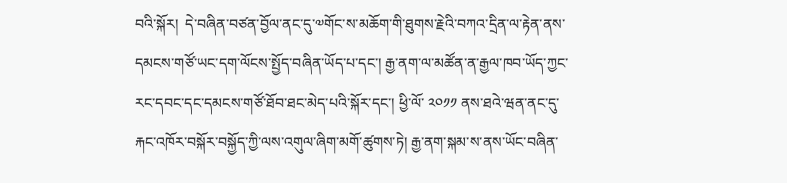བའི་སྐོར།  དེ་བཞིན་བཙན་བྱོལ་ནང་དུ་༧གོང་ས་མཆོག་གི་ཐུགས་རྗེའི་བཀའ་དྲིན་ལ་རྟེན་ནས་དམངས་གཙོ་ཡང་དག་ལོངས་སྤྱོད་བཞིན་ཡོད་པ་དང་། རྒྱ་ནག་ལ་མཚོན་ན་རྒྱལ་ཁབ་ཡོད་ཀྱང་རང་དབང་དང་དམངས་གཙོ་ཐོབ་ཐང་མེད་པའི་སྐོར་དང་། ཕྱི་ལོ་ ༢༠༡༡ ནས་ཐའེ་ཝན་ནང་དུ་རྐང་འཁོར་བསྐོར་བསྐྱོད་ཀྱི་ལས་འགུལ་ཞིག་མགོ་ཚུགས་ཏེ། རྒྱ་ནག་སྐམ་ས་ནས་ཡོང་བཞིན་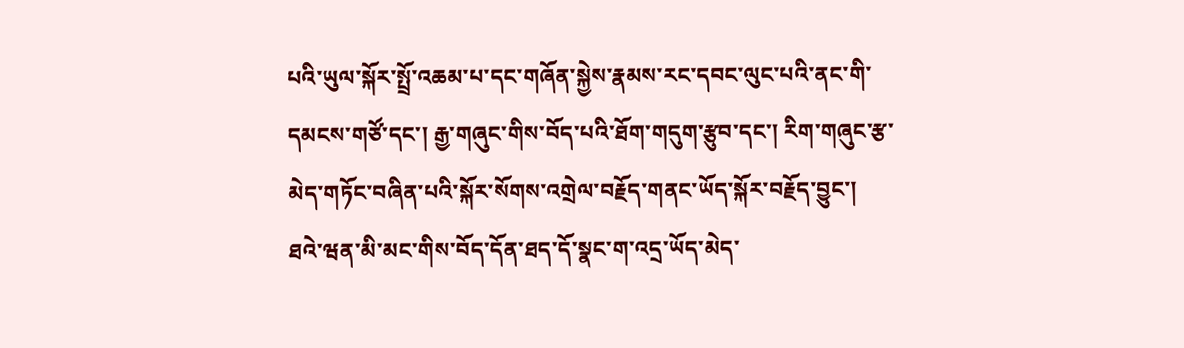པའི་ཡུལ་སྐོར་སྤྲོ་འཆམ་པ་དང་གཞོན་སྐྱེས་རྣམས་རང་དབང་ལུང་པའི་ནང་གི་དམངས་གཙོ་དང་། རྒྱ་གཞུང་གིས་བོད་པའི་ཐོག་གདུག་རྩུབ་དང་། རིག་གཞུང་རྩ་མེད་གཏོང་བཞིན་པའི་སྐོར་སོགས་འགྲེལ་བརྗོད་གནང་ཡོད་སྐོར་བརྗོད་བྱུང་།
ཐའེ་ཝན་མི་མང་གིས་བོད་དོན་ཐད་དོ་སྣང་ག་འདྲ་ཡོད་མེད་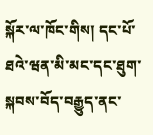སྐོར་ལ་ཁོང་གིས། དང་པོ་ཐའེ་ཝན་མི་མང་དང་ཐུག་སྐབས་བོད་བརྒྱུད་ནང་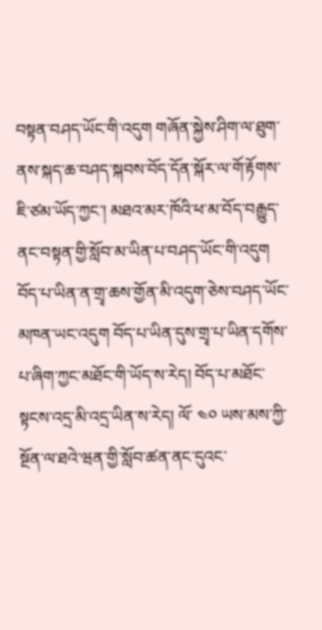བསྟན་བཤད་ཡོང་གི་འདུག གཞོན་སྐྱེས་ཤིག་ལ་ཐུག་ནས་སྐད་ཆ་བཤད་སྐབས་བོད་དོན་སྐོར་ལ་གོ་རྟོགས་ཇི་ཙམ་ཡོད་ཀྱང་། མཐའ་མར་ཁོའི་ཕ་མ་བོད་བརྒྱུད་ནང་བསྟན་གྱི་སློབ་མ་ཡིན་པ་བཤད་ཡོང་གི་འདུག བོད་པ་ཡིན་ན་གྲྭ་ཆས་གྱོན་མི་འདུག་ཅེས་བཤད་ཡོང་མཁན་ཡང་འདུག བོད་པ་ཡིན་དུས་གྲྭ་པ་ཡིན་དགོས་པ་ཞིག་ཀྱང་མཐོང་གི་ཡོད་ས་རེད། བོད་པ་མཐོང་སྟངས་འདྲ་མི་འདྲ་ཡིན་ས་རེད། ལོ་ ༤༠ ཡས་མས་ཀྱི་སྔོན་ལ་ཐའེ་ཝན་གྱི་སློབ་ཚན་ནང་དུའང་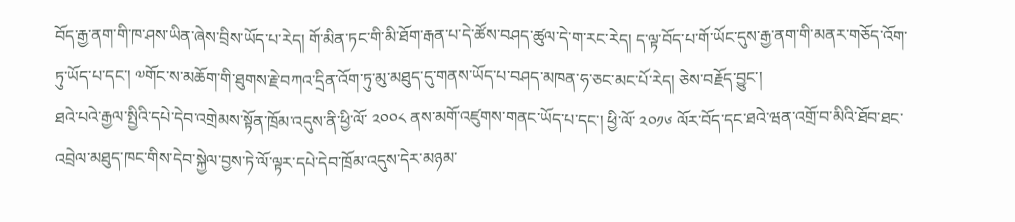བོད་རྒྱ་ནག་གི་ཁ་ཤས་ཡིན་ཞེས་བྲིས་ཡོད་པ་རེད། གོ་མིན་ཏང་གི་མི་ཐོག་རྒན་པ་དེ་ཚོས་བཤད་ཚུལ་དེ་ག་རང་རེད། ད་ལྟ་བོད་པ་གོ་ཡོང་དུས་རྒྱ་ནག་གི་མནར་གཅོད་འོག་ཏུ་ཡོད་པ་དང་། ༧གོང་ས་མཆོག་གི་ཐུགས་རྗེ་བཀའ་དྲིན་འོག་ཏུ་མུ་མཐུད་དུ་གནས་ཡོད་པ་བཤད་མཁན་ཧ་ཅང་མང་པོ་རེད། ཅེས་བརྗོད་བྱུང་།
ཐའེ་པའེ་རྒྱལ་སྤྱིའི་དཔེ་དེབ་འགྲེམས་སྟོན་ཁྲོམ་འདུས་ནི་ཕྱི་ལོ་ ༢༠༠༨ ནས་མགོ་འཛུགས་གནང་ཡོད་པ་དང་། ཕྱི་ལོ་ ༢༠༡༦ ལོར་བོད་དང་ཐའེ་ཝན་འགྲོ་བ་མིའི་ཐོབ་ཐང་འབྲེལ་མཐུད་ཁང་གིས་དེབ་སྐྱེལ་བྱས་ཏེ་ལོ་ལྟར་དཔེ་དེབ་ཁྲོམ་འདུས་དེར་མཉམ་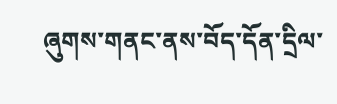ཞུགས་གནང་ནས་བོད་དོན་དྲིལ་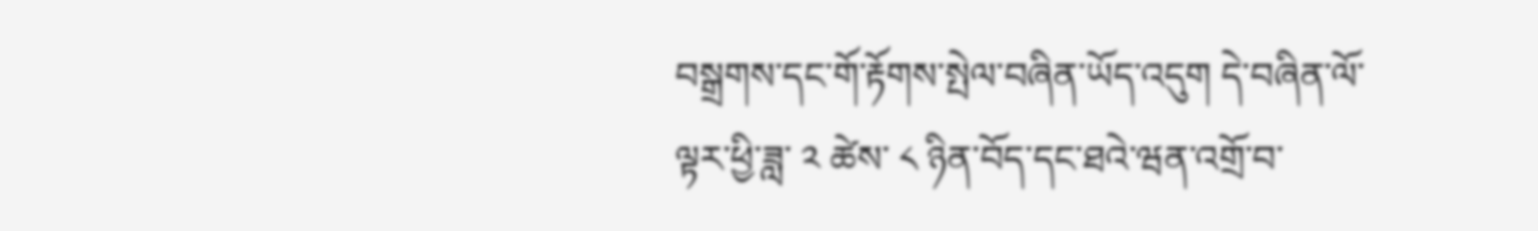བསྒྲགས་དང་གོ་རྟོགས་སྤེལ་བཞིན་ཡོད་འདུག དེ་བཞིན་ལོ་ལྟར་ཕྱི་ཟླ་ ༢ ཚེས་ ༨ ཉིན་བོད་དང་ཐའེ་ཝན་འགྲོ་བ་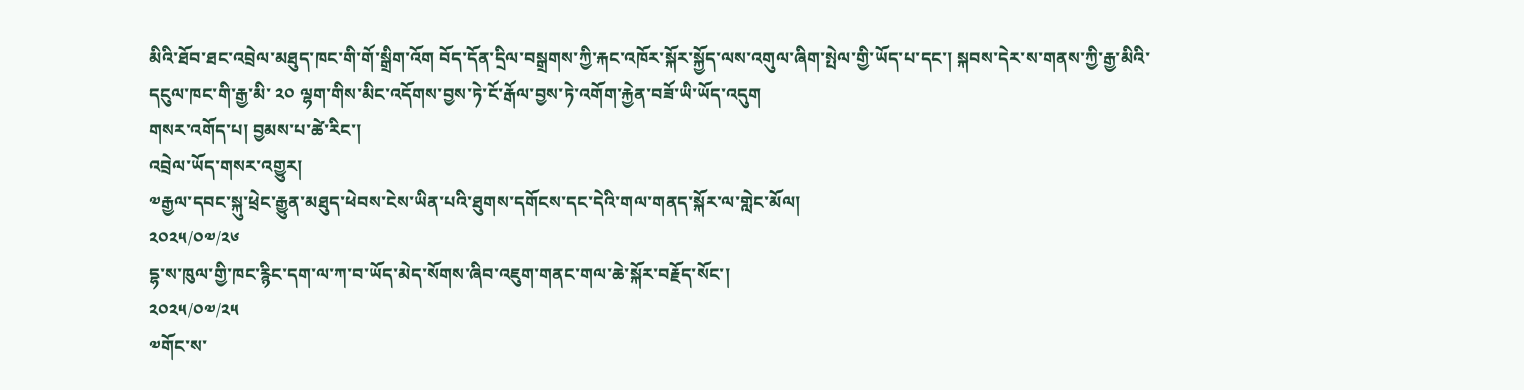མིའི་ཐོབ་ཐང་འབྲེལ་མཐུད་ཁང་གི་གོ་སྒྲིག་འོག བོད་དོན་དྲིལ་བསྒྲགས་ཀྱི་རྐང་འཁོར་སྐོར་སྐྱོད་ལས་འགུལ་ཞིག་སྤེལ་གྱི་ཡོད་པ་དང་། སྐབས་དེར་ས་གནས་ཀྱི་རྒྱ་མིའི་དངུལ་ཁང་གི་རྒྱ་མི་ ༢༠ ལྷག་གིས་མིང་འདོགས་བྱས་ཏེ་ངོ་རྒོལ་བྱས་ཏེ་འགོག་རྐྱེན་བཟོ་ཡི་ཡོད་འདུག
གསར་འགོད་པ། བྱམས་པ་ཚེ་རིང་།
འབྲེལ་ཡོད་གསར་འགྱུར།
༧རྒྱལ་དབང་སྐུ་ཕྲེང་རྒྱུན་མཐུད་ཕེབས་ངེས་ཡིན་པའི་ཐུགས་དགོངས་དང་དེའི་གལ་གནད་སྐོར་ལ་གླེང་མོལ།
༢༠༢༥/༠༧/༢༦
དྷ་ས་ཁུལ་གྱི་ཁང་རྙིང་དག་ལ་ཀ་བ་ཡོད་མེད་སོགས་ཞིབ་འཇུག་གནང་གལ་ཆེ་སྐོར་བརྗོད་སོང་།
༢༠༢༥/༠༧/༢༥
༧གོང་ས་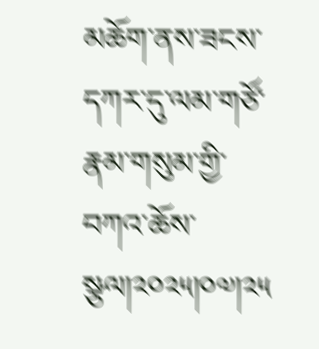མཆོག་ནས་ཟངས་དཀར་དུ་ལམ་གཙོ་རྣམ་གསུམ་གྱི་བཀའ་ཆོས་སྩལ།༢༠༢༥།༠༧།༢༥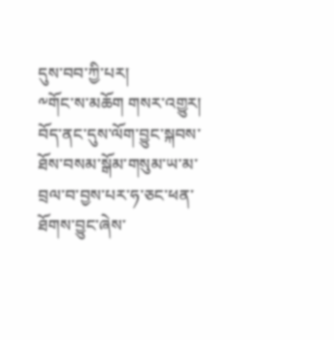དུས་བབ་ཀྱི་པར།
༸གོང་ས་མཆོག གསར་འགྱུར།
བོད་ནང་དུས་ལོག་བྱུང་སྐབས་ཐོས་བསམ་སྒོམ་གསུམ་ཡ་མ་བྲལ་བ་བྱས་པར་ཧ་ཅང་ཕན་ཐོགས་བྱུང་ཞེས་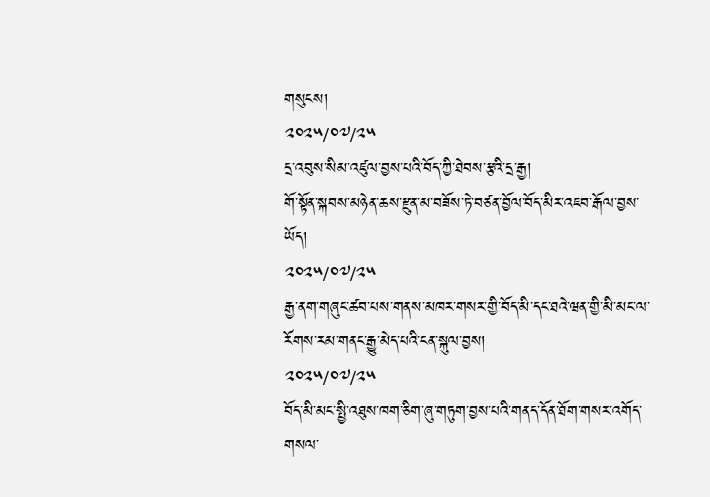གསུངས།
༢༠༢༥/༠༧/༢༥
དྲ་འབུས་སིམ་འཛུལ་བྱས་པའི་བོད་ཀྱི་ཐེབས་རྩའི་དྲ་རྒྱ།
གོ་སྟོན་སྐབས་མཉེན་ཆས་རྫུན་མ་བཟོས་ཏེ་བཙན་བྱོལ་བོད་མིར་འཇབ་རྒོལ་བྱས་ཡོད།
༢༠༢༥/༠༧/༢༥
རྒྱ་ནག་གཞུང་ཚབ་པས་གནས་མཁར་གསར་གྱི་བོད་མི་དང་ཐའེ་ཝན་གྱི་མི་མང་ལ་རོགས་རམ་གནང་རྒྱུ་མེད་པའི་ངན་སྐུལ་བྱས།
༢༠༢༥/༠༧/༢༥
བོད་མི་མང་སྤྱི་འཐུས་ཁག་ཅིག་ཞུ་གཏུག་བྱས་པའི་གནད་དོན་ཐོག་གསར་འགོད་གསལ་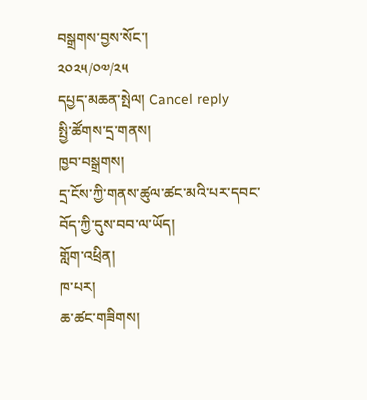བསྒྲགས་བྱས་སོང་།
༢༠༢༥/༠༧/༢༥
དཔྱད་མཆན་སྤེལ། Cancel reply
སྤྱི་ཚོགས་དྲ་གནས།
ཁྱབ་བསྒྲགས།
དྲ་ངོས་ཀྱི་གནས་ཚུལ་ཚང་མའི་པར་དབང་བོད་ཀྱི་དུས་བབ་ལ་ཡོད།
གློག་འཕྲིན།
ཁ་པར།
ཆ་ཚང་གཟིགས།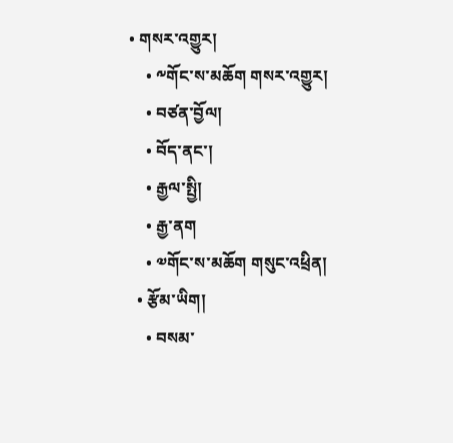• གསར་འགྱུར།
    • ༸གོང་ས་མཆོག གསར་འགྱུར།
    • བཙན་བྱོལ།
    • བོད་ནང་།
    • རྒྱལ་སྤྱི།
    • རྒྱ་ནག
    • ༧གོང་ས་མཆོག གསུང་འཕྲིན།
  • རྩོམ་ཡིག།
    • བསམ་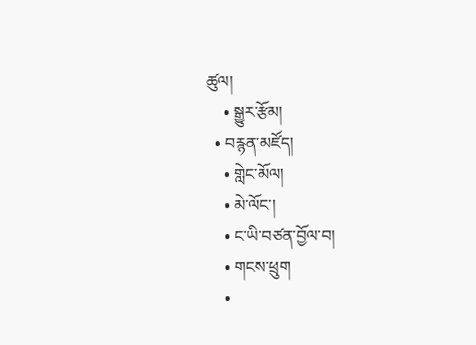ཚུལ།
    • སྒྱུར་རྩོམ།
  • བརྙན་མཛོད།
    • གླེང་མོལ།
    • མེ་ལོང་།
    • ང་ཡི་བཙན་བྱོལ་བ།
    • གངས་ཕྲུག
    •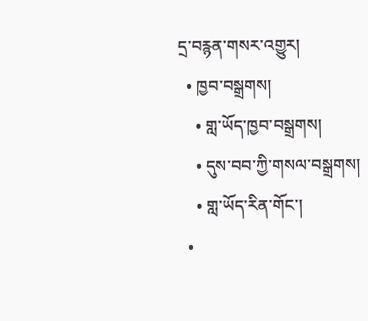དྲ་བརྙན་གསར་འགྱུར།
  • ཁྱབ་བསྒྲགས།
    • གླ་ཡོད་ཁྱབ་བསྒྲགས།
    • དུས་བབ་ཀྱི་གསལ་བསྒྲགས།
    • གླ་ཡོད་རིན་གོང་།
  •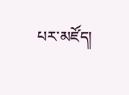པར་མཛོད།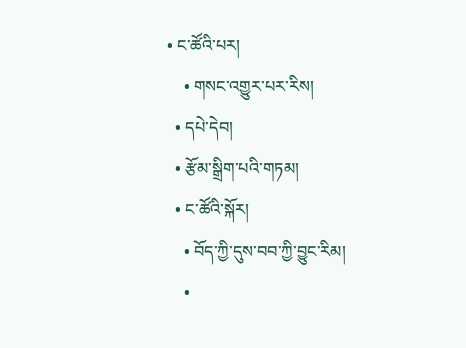• ང་ཚོའི་པར།
    • གསང་འགྱུར་པར་རིས།
  • དཔེ་དེབ།
  • རྩོམ་སྒྲིག་པའི་གཏམ།
  • ང་ཚོའི་སྐོར།
    • བོད་ཀྱི་དུས་བབ་ཀྱི་བྱུང་རིམ།
    •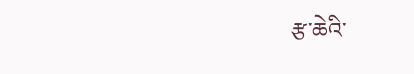རྩ་ཆེའི་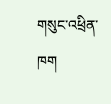གསུང་འཕྲིན་ཁག